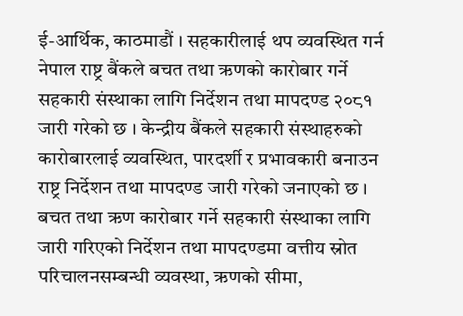ई-आर्थिक, काठमाडौं । सहकारीलाई थप व्यवस्थित गर्न नेपाल राष्ट्र बैंकले बचत तथा ऋणको कारोबार गर्ने सहकारी संस्थाका लागि निर्देशन तथा मापदण्ड २०८१ जारी गरेको छ । केन्द्रीय बैंकले सहकारी संस्थाहरुको कारोबारलाई व्यवस्थित, पारदर्शी र प्रभावकारी बनाउन राष्ट्र निर्देशन तथा मापदण्ड जारी गरेको जनाएको छ ।
बचत तथा ऋण कारोबार गर्ने सहकारी संस्थाका लागि जारी गरिएको निर्देशन तथा मापदण्डमा वत्तीय स्रोत परिचालनसम्बन्धी व्यवस्था, ऋणको सीमा,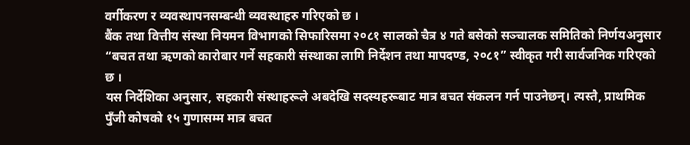वर्गीकरण र व्यवस्थापनसम्बन्धी व्यवस्थाहरु गरिएको छ ।
बैंक तथा वित्तीय संस्था नियमन विभागको सिफारिसमा २०८१ सालको चैत्र ४ गते बसेको सञ्चालक समितिको निर्णयअनुसार “बचत तथा ऋणको कारोबार गर्ने सहकारी संस्थाका लागि निर्देशन तथा मापदण्ड, २०८१” स्वीकृत गरी सार्वजनिक गरिएको छ ।
यस निर्देशिका अनुसार, सहकारी संस्थाहरूले अबदेखि सदस्यहरूबाट मात्र बचत संकलन गर्न पाउनेछन्। त्यस्तै, प्राथमिक पुँजी कोषको १५ गुणासम्म मात्र बचत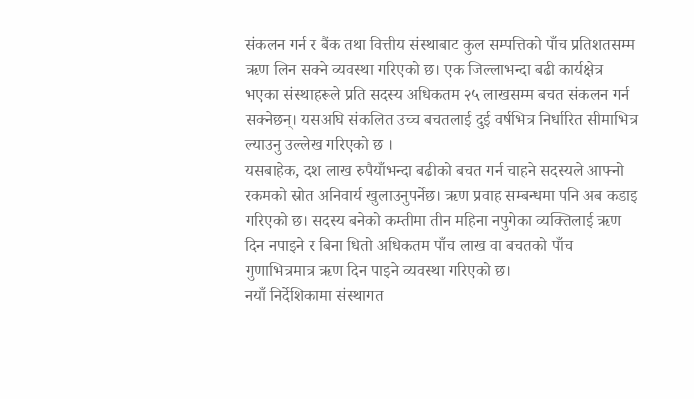संकलन गर्न र बैंक तथा वित्तीय संस्थाबाट कुल सम्पत्तिको पाँच प्रतिशतसम्म ऋण लिन सक्ने व्यवस्था गरिएको छ। एक जिल्लाभन्दा बढी कार्यक्षेत्र भएका संस्थाहरूले प्रति सदस्य अधिकतम २५ लाखसम्म बचत संकलन गर्न सक्नेछन्। यसअघि संकलित उच्च बचतलाई दुई वर्षभित्र निर्धारित सीमाभित्र ल्याउनु उल्लेख गरिएको छ ।
यसबाहेक, दश लाख रुपैयाँभन्दा बढीको बचत गर्न चाहने सदस्यले आफ्नो रकमको स्रोत अनिवार्य खुलाउनुपर्नेछ। ऋण प्रवाह सम्बन्धमा पनि अब कडाइ गरिएको छ। सदस्य बनेको कम्तीमा तीन महिना नपुगेका व्यक्तिलाई ऋण दिन नपाइने र बिना धितो अधिकतम पाँच लाख वा बचतको पाँच गुणाभित्रमात्र ऋण दिन पाइने व्यवस्था गरिएको छ।
नयाँ निर्देशिकामा संस्थागत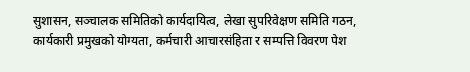सुशासन, सञ्चालक समितिको कार्यदायित्व, लेखा सुपरिवेक्षण समिति गठन, कार्यकारी प्रमुखको योग्यता, कर्मचारी आचारसंहिता र सम्पत्ति विवरण पेश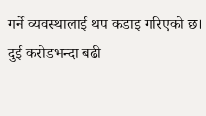गर्ने व्यवस्थालाई थप कडाइ गरिएको छ। दुई करोडभन्दा बढी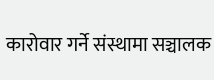कारोवार गर्ने संस्थामा सञ्चालक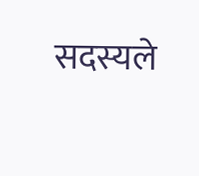सदस्यले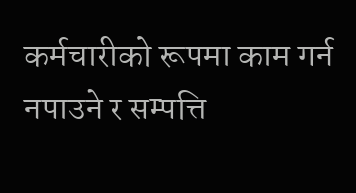कर्मचारीको रूपमा काम गर्न नपाउने र सम्पत्ति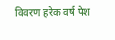विवरण हरेक वर्ष पेश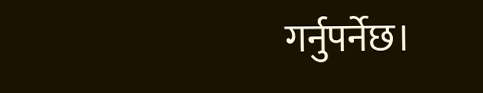गर्नुपर्नेछ।